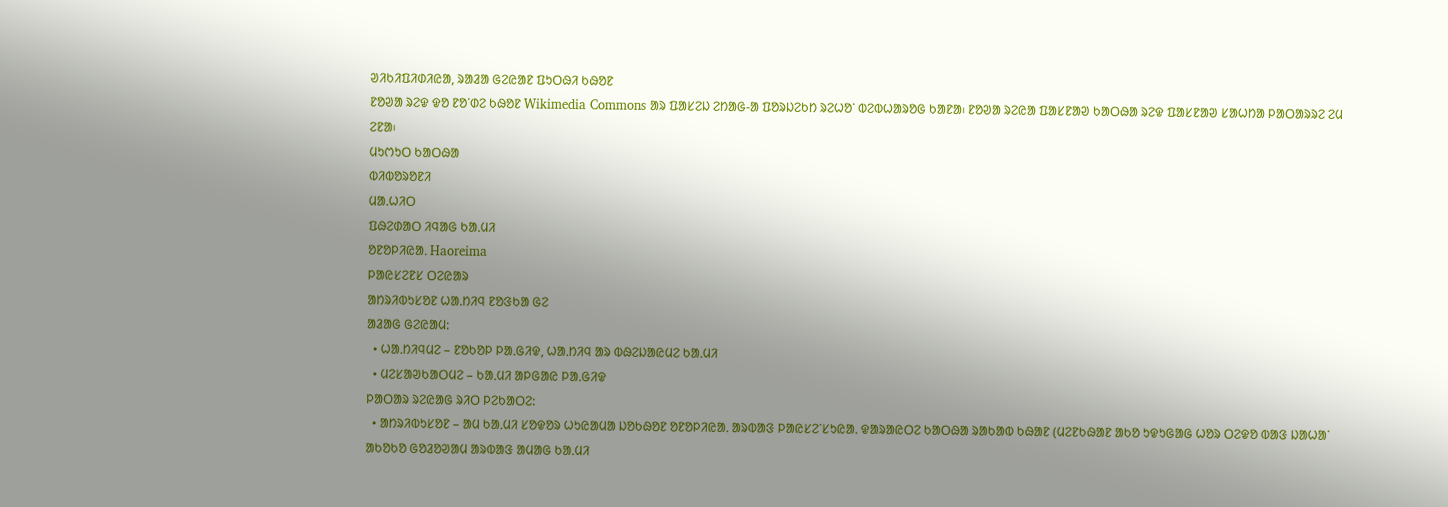ᱣᱤᱠᱤᱯᱤᱰᱤᱭᱟ, ᱨᱟᱲᱟ ᱜᱮᱭᱟᱱ ᱯᱩᱛᱷᱤ ᱠᱷᱚᱱ
ᱱᱚᱣᱟ ᱨᱮᱫ ᱫᱚ ᱱᱚᱸᱰᱮ ᱠᱷᱚᱱ Wikimedia Commons ᱟᱨ ᱯᱟᱥᱮᱡ ᱮᱴᱟᱜ-ᱟ ᱯᱚᱨᱡᱮᱠᱴ ᱨᱮᱦᱚᱸ ᱵᱮᱵᱦᱟᱨᱚᱜ ᱠᱟᱱᱟ᱾ ᱱᱚᱣᱟ ᱨᱮᱭᱟ ᱯᱟᱥᱱᱟᱣ ᱠᱟᱛᱷᱟ ᱨᱮᱫ ᱯᱟᱥᱱᱟᱣ ᱥᱟᱦᱴᱟ ᱞᱟᱛᱟᱨᱨᱮ ᱮᱢ ᱮᱱᱟ᱾
ᱢᱩᱬᱩᱛ ᱠᱟᱛᱷᱟ
ᱵᱤᱵᱚᱨᱚᱱᱤ
ᱢᱟᱹᱦᱤᱛ
ᱯᱷᱮᱰᱟᱛ ᱤᱧᱟᱜ ᱠᱟᱹᱢᱤ
ᱚᱱᱚᱞᱤᱭᱟᱹ Haoreima
ᱞᱟᱭᱥᱮᱱᱥ ᱛᱮᱭᱟᱨ
ᱟᱴᱨᱤᱵᱩᱥᱚᱱ ᱦᱟᱹᱴᱤᱧ ᱱᱚᱝᱠᱟ ᱜᱮ
ᱟᱲᱟᱜ ᱜᱮᱭᱟᱢ:
  • ᱦᱟᱹᱴᱤᱧᱢᱮ – ᱱᱚᱠᱚᱞ ᱞᱟᱹᱜᱤᱫ, ᱦᱟᱹᱴᱤᱧ ᱟᱨ ᱵᱷᱮᱡᱟᱭᱢᱮ ᱠᱟᱹᱢᱤ
  • ᱢᱮᱥᱟᱣᱠᱟᱛᱢᱮ – ᱠᱟᱹᱢᱤ ᱟᱞᱜᱟᱭ ᱞᱟᱹᱜᱤᱫ
ᱞᱟᱛᱟᱨ ᱨᱮᱭᱟᱜ ᱨᱤᱛ ᱞᱮᱠᱟᱛᱮ:
  • ᱟᱴᱨᱤᱵᱩᱥᱚᱱ – ᱟᱢ ᱠᱟᱹᱢᱤ ᱥᱚᱫᱚᱨ ᱦᱩᱭᱟᱢᱟ ᱡᱚᱠᱷᱚᱱ ᱚᱱᱚᱞᱤᱭᱟᱹ ᱟᱨᱵᱟᱝ ᱞᱟᱭᱥᱮᱸᱥᱩᱭᱟᱹ ᱫᱟᱨᱟᱭᱛᱮ ᱠᱟᱛᱷᱟ ᱨᱟᱠᱟᱵ ᱠᱷᱟᱱ (ᱢᱮᱱᱠᱷᱟᱱ ᱟᱠᱚ ᱩᱫᱩᱜᱟᱜ ᱦᱚᱨ ᱛᱮᱫᱚ ᱵᱟᱝ ᱡᱟᱦᱟᱸ ᱟᱠᱚᱠᱚ ᱜᱚᱲᱚᱣᱟᱢ ᱟᱨᱵᱟᱝ ᱟᱢᱟᱜ ᱠᱟᱹᱢᱤ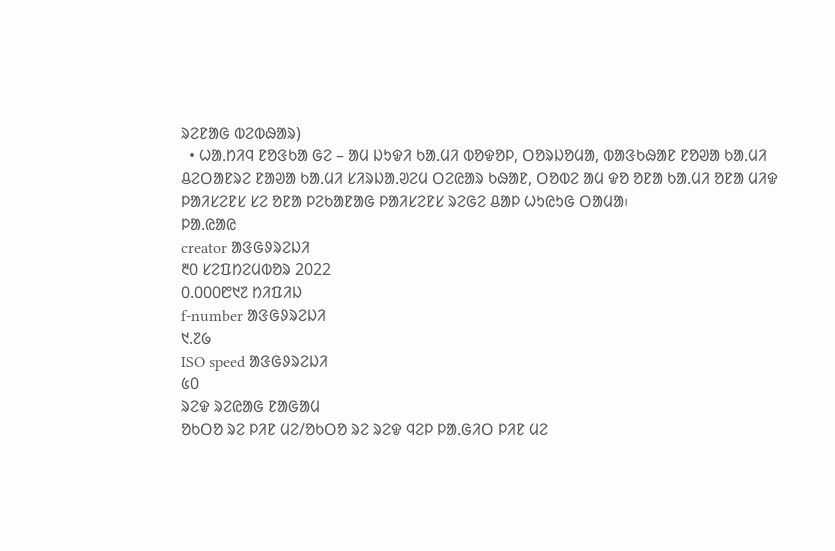ᱨᱮᱱᱟᱜ ᱵᱮᱵᱷᱟᱨ)
  • ᱦᱟᱹᱴᱤᱧ ᱱᱚᱝᱠᱟ ᱜᱮ – ᱟᱢ ᱡᱩᱫᱤ ᱠᱟᱹᱢᱤ ᱵᱚᱫᱚᱞ, ᱛᱚᱨᱡᱚᱢᱟ, ᱵᱟᱝᱠᱷᱟᱱ ᱱᱚᱣᱟ ᱠᱟᱹᱢᱤ ᱪᱮᱛᱟᱱᱨᱮ ᱱᱟᱣᱟ ᱠᱟᱹᱢᱤ ᱥᱤᱨᱡᱟᱹᱣᱮᱢ ᱛᱮᱭᱟᱨ ᱠᱷᱟᱱ, ᱛᱚᱵᱮ ᱟᱢ ᱫᱚ ᱚᱱᱟ ᱠᱟᱹᱢᱤ ᱚᱱᱟ ᱢᱤᱫ ᱞᱟᱤᱥᱮᱱᱥ ᱥᱮ ᱚᱱᱟ ᱞᱮᱠᱟᱱᱟᱜ ᱞᱟᱤᱥᱮᱱᱥ ᱨᱮᱜᱮ ᱪᱟᱞ ᱦᱩᱭᱩᱜ ᱛᱟᱢᱟ᱾
ᱞᱟ.ᱭᱟᱭ
creator ᱟᱝᱜᱽᱨᱮᱡᱤ
᱓᱐ ᱥᱮᱯᱴᱮᱢᱵᱚᱨ 2022
᱐.᱐᱐᱐᱘᱑᱗ ᱴᱤᱯᱤᱡ
f-number ᱟᱝᱜᱽᱨᱮᱡᱤ
᱑.᱗᱙
ISO speed ᱟᱝᱜᱽᱨᱮᱡᱤ
᱕᱐
ᱨᱮᱫ ᱨᱮᱭᱟᱜ ᱱᱟᱜᱟᱢ
ᱚᱠᱛᱚ ᱨᱮ ᱞᱤᱱ ᱢᱮ/ᱚᱠᱛᱚ ᱨᱮ ᱨᱮᱫ ᱧᱮᱞ ᱞᱟᱹᱜᱤᱛ ᱞᱤᱱ ᱢᱮ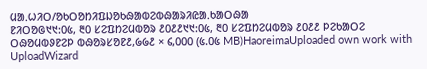ᱢᱟᱹᱦᱤᱛ/ᱚᱠᱛᱚᱴᱤᱯᱡᱚᱠᱷᱟᱵᱮᱵᱷᱟᱨᱤᱭᱟᱹᱠᱟᱛᱷᱟ
ᱱᱤᱛᱚᱜ᱑᱑:᱐᱕, ᱓᱐ ᱥᱮᱯᱴᱮᱢᱵᱚᱨ ᱒᱐᱒᱒᱑᱑:᱐᱕, ᱓᱐ ᱥᱮᱯᱴᱮᱢᱵᱚᱨ ᱒᱐᱒᱒ ᱞᱮᱠᱟᱛᱮ ᱛᱷᱚᱢᱵᱽᱱᱮᱞ ᱵᱷᱚᱨᱥᱚᱱ᱒,᱙᱙᱒ × ᱔,᱐᱐᱐ (᱕.᱐᱕ MB)HaoreimaUploaded own work with UploadWizard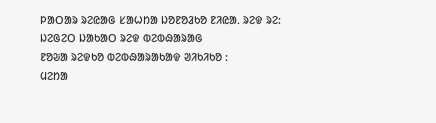ᱞᱟᱛᱟᱨ ᱨᱮᱭᱟᱜ ᱥᱟᱦᱴᱟ ᱡᱚᱱᱚᱲᱠᱚ ᱱᱤᱭᱟᱹ ᱨᱮᱫ ᱨᱮ:
ᱡᱮᱜᱮᱛ ᱡᱟᱠᱟᱛ ᱨᱮᱫ ᱵᱮᱵᱷᱟᱨᱟᱜ
ᱱᱚᱶᱟ ᱨᱮᱫᱠᱚ ᱵᱮᱵᱷᱟᱨᱟᱠᱟᱫ ᱣᱤᱠᱤᱠᱚ :
ᱢᱮᱴᱟ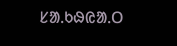ᱥᱟᱹᱠᱷᱭᱟᱹᱛ